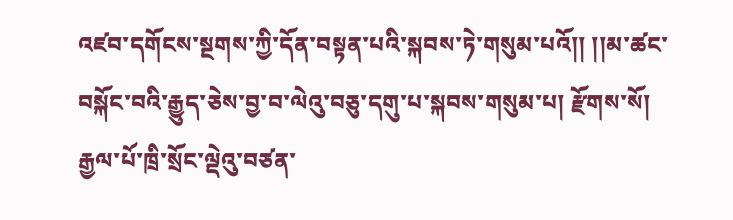འཛབ་དགོངས་སྔགས་ཀྱི་དོན་བསྟན་པའི་སྐབས་ཏེ་གསུམ་པའོ།། །།མ་ཚང་བསྐོང་བའི་རྒྱུད་ཅེས་བྱ་བ་ལེའུ་བཅུ་དགུ་པ་སྐབས་གསུམ་པ། རྫོགས་སོ། རྒྱལ་པོ་ཁྲི་སྲོང་ལྡེའུ་བཙན་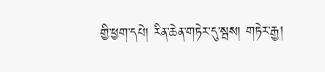གྱི་ཕྱག་དཔེ། རིན་ཆེན་གཏེར་དུ་སྦས། གཏེར་རྒྱ།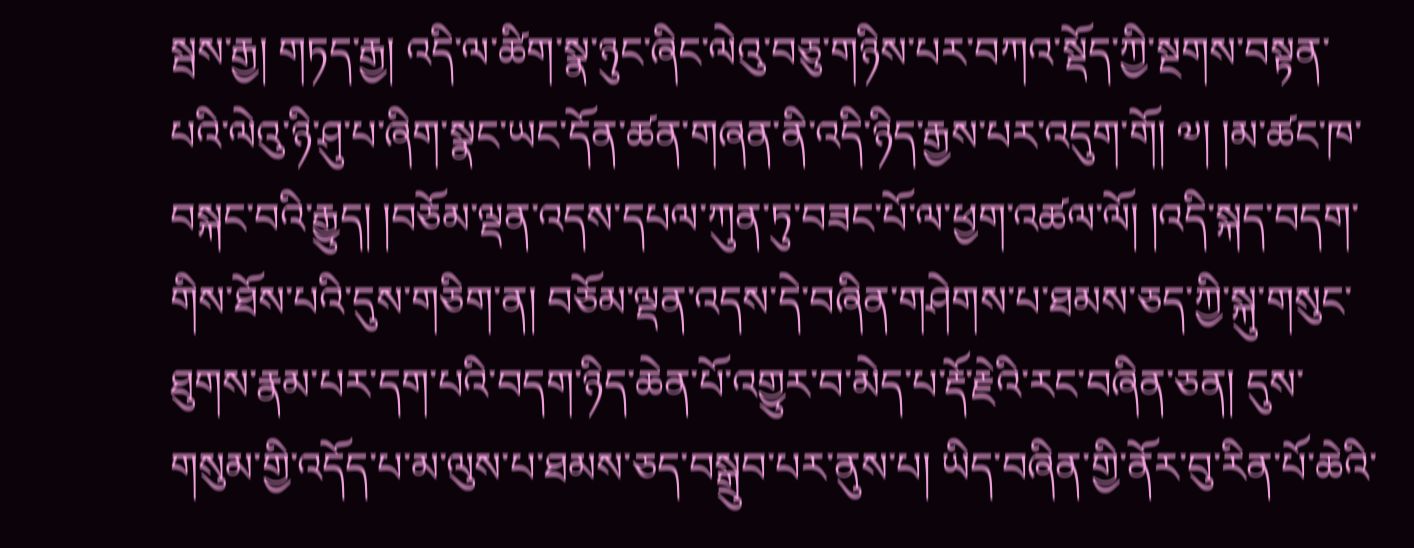སྦས་རྒྱ། གཏད་རྒྱ། འདི་ལ་ཚིག་སྣ་ཉུང་ཞིང་ལེའུ་བཅུ་གཉིས་པར་བཀའ་སྡོད་ཀྱི་སྔགས་བསྟན་པའི་ལེའུ་ཉི་ཤུ་པ་ཞིག་སྣང་ཡང་དོན་ཚན་གཞན་ནི་འདི་ཉིད་རྒྱས་པར་འདུག་གོ། ༧། །མ་ཚང་ཁ་བསྐང་བའི་རྒྱུད། །བཅོམ་ལྡན་འདས་དཔལ་ཀུན་ཏུ་བཟང་པོ་ལ་ཕྱག་འཚལ་ལོ། །འདི་སྐད་བདག་གིས་ཐོས་པའི་དུས་གཅིག་ན། བཅོམ་ལྡན་འདས་དེ་བཞིན་གཤེགས་པ་ཐམས་ཅད་ཀྱི་སྐུ་གསུང་ཐུགས་རྣམ་པར་དག་པའི་བདག་ཉིད་ཆེན་པོ་འགྱུར་བ་མེད་པ་རྡོ་རྗེའི་རང་བཞིན་ཅན། དུས་གསུམ་གྱི་འདོད་པ་མ་ལུས་པ་ཐམས་ཅད་བསྒྲུབ་པར་ནུས་པ། ཡིད་བཞིན་གྱི་ནོར་བུ་རིན་པོ་ཆེའི་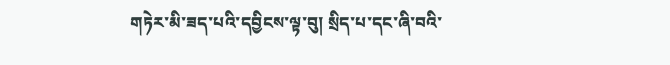གཏེར་མི་ཟད་པའི་དབྱིངས་ལྟ་བུ། སྲིད་པ་དང་ཞི་བའི་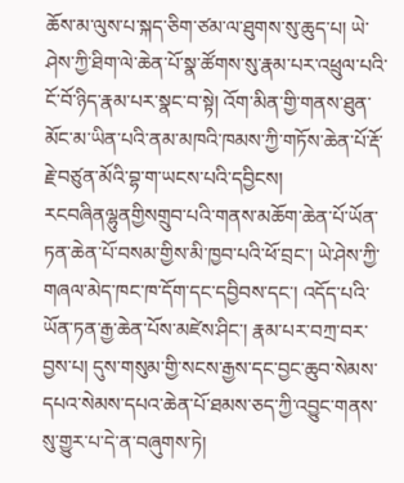ཆོས་མ་ལུས་པ་སྐད་ཅིག་ཙམ་ལ་ཐུགས་སུ་ཆུད་པ། ཡེ་ཤེས་ཀྱི་ཐིག་ལེ་ཆེན་པོ་སྣ་ཚོགས་སུ་རྣམ་པར་འཕྲུལ་པའི་ངོ་བོ་ཉིད་རྣམ་པར་སྣང་བ་སྟེ། འོག་མིན་གྱི་གནས་ཐུན་མོང་མ་ཡིན་པའི་ནམ་མཁའི་ཁམས་ཀྱི་གཏོས་ཆེན་པོ་རྡོ་རྗེ་བཙུན་མོའི་བྷ་ག་ཡངས་པའི་དབྱིངས། རངབཞིནལྷུནགྱིསགྲུབ་པའི་གནས་མཆོག་ཆེན་པོ་ཡོན་ཏན་ཆེན་པོ་བསམ་གྱིས་མི་ཁྱབ་པའི་ཕོ་བྲང་། ཡེ་ཤེས་ཀྱི་གཞལ་མེད་ཁང་ཁ་དོག་དང་དབྱིབས་དང་། འདོད་པའི་ཡོན་ཏན་རྒྱ་ཆེན་པོས་མཛེས་ཤིང་། རྣམ་པར་བཀྲ་བར་བྱས་པ། དུས་གསུམ་གྱི་སངས་རྒྱས་དང་བྱང་ཆུབ་སེམས་དཔའ་སེམས་དཔའ་ཆེན་པོ་ཐམས་ཅད་ཀྱི་འབྱུང་གནས་སུ་གྱུར་པ་དེ་ན་བཞུགས་ཏེ།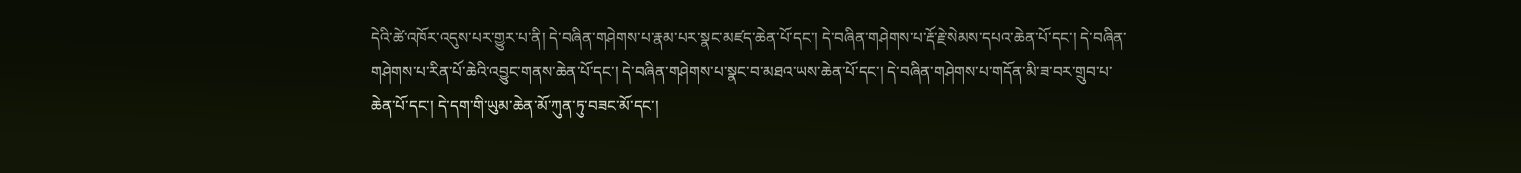དེའི་ཚེ་འཁོར་འདུས་པར་གྱུར་པ་ནི། དེ་བཞིན་གཤེགས་པ་རྣམ་པར་སྣང་མཛད་ཆེན་པོ་དང་། དེ་བཞིན་གཤེགས་པ་རྡོ་རྗེ་སེམས་དཔའ་ཆེན་པོ་དང་། དེ་བཞིན་གཤེགས་པ་རིན་པོ་ཆེའི་འབྱུང་གནས་ཆེན་པོ་དང་། དེ་བཞིན་གཤེགས་པ་སྣང་བ་མཐའ་ཡས་ཆེན་པོ་དང་། དེ་བཞིན་གཤེགས་པ་གདོན་མི་ཟ་བར་གྲུབ་པ་ཆེན་པོ་དང་། དེ་དག་གི་ཡུམ་ཆེན་མོ་ཀུན་ཏུ་བཟང་མོ་དང་།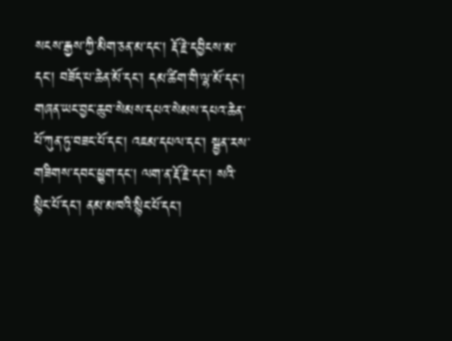སངས་རྒྱས་ཀྱི་མིག་ཅན་མ་དང་། རྡོ་རྗེ་དབྱིངས་མ་དང་། བཟོད་པ་ཆེན་མོ་དང་། དམ་ཚིག་གི་ལྷ་མོ་དང་། གཞན་ཡང་བྱང་ཆུབ་སེམས་དཔའ་སེམས་དཔའ་ཆེན་པོ་ཀུན་ཏུ་བཟང་པོ་དང་། འཇམ་དཔལ་དང་། སྦྱན་རས་གཟིགས་དབང་ཕྱུག་དང་། ལག་ན་རྡོ་རྗེ་དང་། སའི་སྙིང་པོ་དང་། ནམ་མཁའི་སྙིང་པོ་དང་།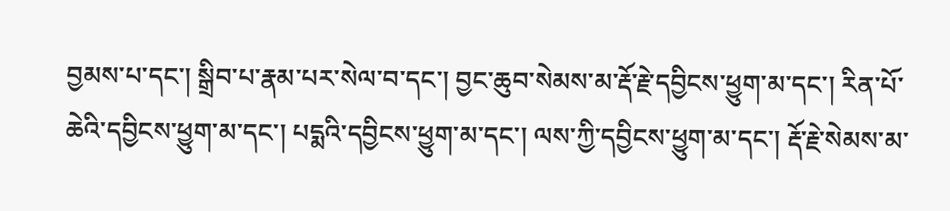བྱམས་པ་དང་། སྒྲིབ་པ་རྣམ་པར་སེལ་བ་དང་། བྱང་ཆུབ་སེམས་མ་རྡོ་རྗེ་དབྱིངས་ཕྱུག་མ་དང་། རིན་པོ་ཆེའི་དབྱིངས་ཕྱུག་མ་དང་། པདྨའི་དབྱིངས་ཕྱུག་མ་དང་། ལས་ཀྱི་དབྱིངས་ཕྱུག་མ་དང་། རྡོ་རྗེ་སེམས་མ་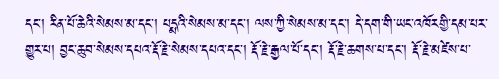དང་། རིན་པོ་ཆེའི་སེམས་མ་དང་། པདྨའི་སེམས་མ་དང་། ལས་ཀྱི་སེམས་མ་དང་། དེ་དག་གི་ཡང་འཁོརགྱི་དམ་པར་གྱུར་པ། བྱང་ཆུབ་སེམས་དཔའ་རྡོ་རྗེ་སེམས་དཔའ་དང་། རྡོ་རྗེ་རྒྱལ་པོ་དང་། རྡོ་རྗེ་ཆགས་པ་དང་། རྡོ་རྗེ་མཛེས་པ་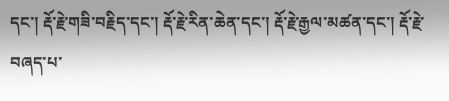དང་། རྡོ་རྗེ་གཟི་བརྗིད་དང་། རྡོ་རྗེ་རིན་ཆེན་དང་། རྡོ་རྗེ་རྒྱལ་མཚན་དང་། རྡོ་རྗེ་བཞད་པ་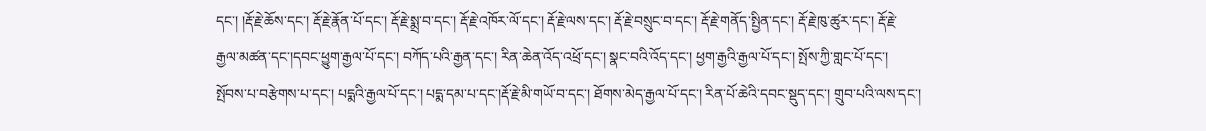དང་། །རྡོ་རྗེ་ཆོས་དང་། རྡོ་རྗེ་རྣོན་པོ་དང་། རྡོ་རྗེ་སྨྲ་བ་དང་། རྡོ་རྗེ་འཁོར་ལོ་དང་། རྡོ་རྗེ་ལས་དང་། རྡོ་རྗེ་བསྲུང་བ་དང་། རྡོ་རྗེ་གནོད་སྤྱིན་དང་། རྡོ་རྗེ་ཁུ་ཚུར་དང་། རྡོ་རྗེ་རྒྱལ་མཚན་དང་།དབང་ཕྱུག་རྒྱལ་པོ་དང་། བཀོད་པའི་རྒྱན་དང་། རིན་ཆེན་འོད་འཕྲོ་དང་། སྣང་བའི་འོད་དང་། ཕྱག་རྒྱའི་རྒྱལ་པོ་དང་། སྤོས་ཀྱི་གླང་པོ་དང་། སྤོབས་པ་བརྩེགས་པ་དང་། པདྨའི་རྒྱལ་པོ་དང་། པདྨ་དམ་པ་དང་།རྡོ་རྗེ་མི་གཡོ་བ་དང་། ཐོགས་མེད་རྒྱལ་པོ་དང་། རིན་པོ་ཆེའི་དབང་སྡུད་དང་། གྲུབ་པའི་ལས་དང་།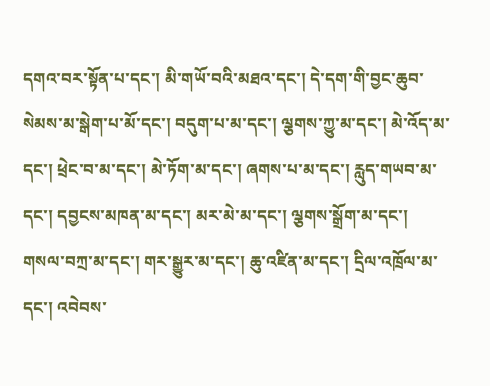དགའ་བར་སྟོན་པ་དང་། མི་གཡོ་བའི་མཐའ་དང་། དེ་དག་གི་བྱང་ཆུབ་སེམས་མ་སྒེག་པ་མོ་དང་། བདུག་པ་མ་དང་། ལྕགས་ཀྱུ་མ་དང་། མེ་འོད་མ་དང་། ཕྲེང་བ་མ་དང་། མེ་ཏོག་མ་དང་། ཞགས་པ་མ་དང་། རླུད་གཡབ་མ་དང་། དབྱངས་མཁན་མ་དང་། མར་མེ་མ་དང་། ལྕགས་སྒྲོག་མ་དང་། གསལ་བཀྲ་མ་དང་། གར་སྒྱུར་མ་དང་། ཆུ་འཛིན་མ་དང་། དྲིལ་འཁྲོལ་མ་དང་། འབེབས་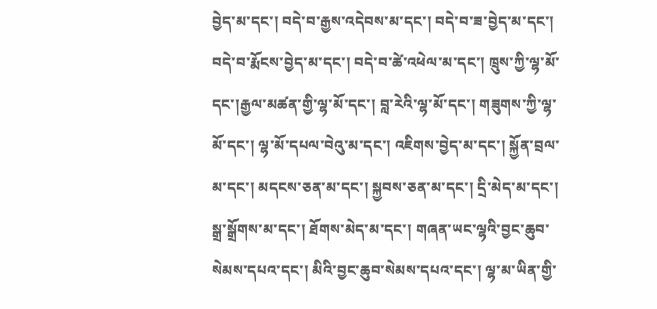བྱེད་མ་དང་། བདེ་བ་རྒྱས་འདེབས་མ་དང་། བདེ་བ་ཟ་བྱེད་མ་དང་། བདེ་བ་རྨོངས་བྱེད་མ་དང་། བདེ་བ་ཚེ་འཕེལ་མ་དང་། ཁྲུས་ཀྱི་ལྷ་མོ་དང་།རྒྱལ་མཚན་གྱི་ལྷ་མོ་དང་། བླ་རེའི་ལྷ་མོ་དང་། གཟུགས་ཀྱི་ལྷ་མོ་དང་། ལྷ་མོ་དཔལ་བེའུ་མ་དང་། འཇིགས་བྱེད་མ་དང་། སྐྱོན་བྲལ་མ་དང་། མདངས་ཅན་མ་དང་། སྐྱབས་ཅན་མ་དང་། དྲི་མེད་མ་དང་། སྒྲ་སྒྲོགས་མ་དང་། ཐོགས་མེད་མ་དང་། གཞན་ཡང་ལྷའི་བྱང་ཆུབ་སེམས་དཔའ་དང་། མིའི་བྱང་ཆུབ་སེམས་དཔའ་དང་། ལྷ་མ་ཡིན་གྱི་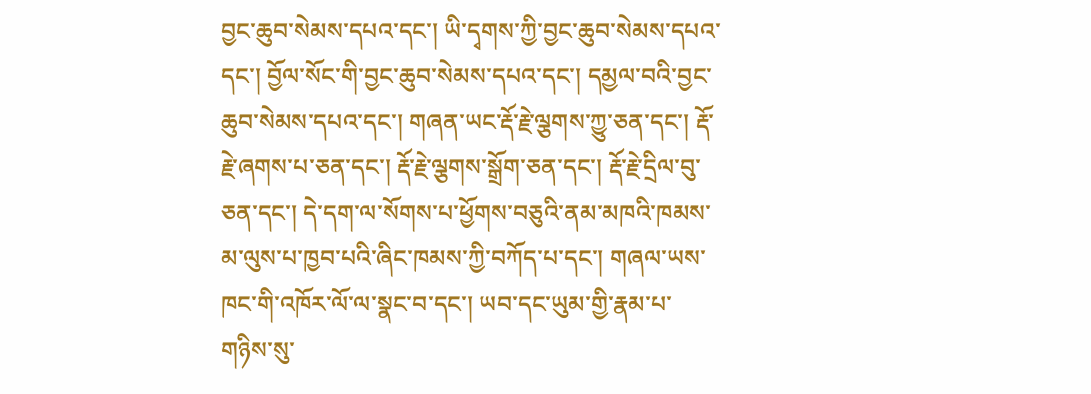བྱང་ཆུབ་སེམས་དཔའ་དང་། ཡི་དྭགས་ཀྱི་བྱང་ཆུབ་སེམས་དཔའ་དང་། བྱོལ་སོང་གི་བྱང་ཆུབ་སེམས་དཔའ་དང་། དམྱལ་བའི་བྱང་ཆུབ་སེམས་དཔའ་དང་། གཞན་ཡང་རྡོ་རྗེ་ལྕགས་ཀྱུ་ཅན་དང་། རྡོ་རྗེ་ཞགས་པ་ཅན་དང་། རྡོ་རྗེ་ལྕགས་སྒྲོག་ཅན་དང་། རྡོ་རྗེ་དྲིལ་བུ་ཅན་དང་། དེ་དག་ལ་སོགས་པ་ཕྱོགས་བཅུའི་ནམ་མཁའི་ཁམས་མ་ལུས་པ་ཁྱབ་པའི་ཞིང་ཁམས་ཀྱི་བཀོད་པ་དང་། གཞལ་ཡས་ཁང་གི་འཁོར་ལོ་ལ་སྣང་བ་དང་། ཡབ་དང་ཡུམ་གྱི་རྣམ་པ་གཉིས་སུ་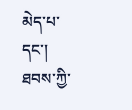མེད་པ་དང་། ཐབས་ཀྱི་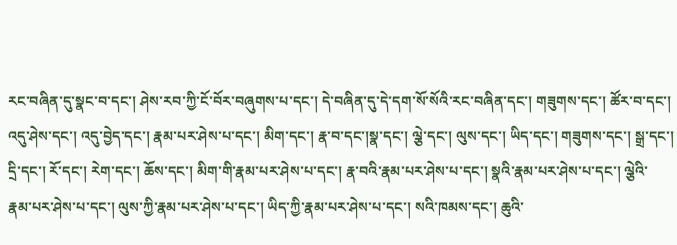རང་བཞིན་དུ་སྣང་བ་དང་། ཤེས་རབ་ཀྱི་ངོ་བོར་བཞུགས་པ་དང་། དེ་བཞིན་དུ་དེ་དག་སོ་སོའི་རང་བཞིན་དང་། གཟུགས་དང་། ཚོར་བ་དང་། འདུ་ཤེས་དང་། འདུ་བྱེད་དང་། རྣམ་པར་ཤེས་པ་དང་། མིག་དང་། རྣ་བ་དང་།སྣ་དང་། ལྕེ་དང་། ལུས་དང་། ཡིད་དང་། གཟུགས་དང་། སྒྲ་དང་། དྲི་དང་། རོ་དང་། རེག་དང་། ཆོས་དང་། མིག་གི་རྣམ་པར་ཤེས་པ་དང་། རྣ་བའི་རྣམ་པར་ཤེས་པ་དང་། སྣའི་རྣམ་པར་ཤེས་པ་དང་། ལྕེའི་རྣམ་པར་ཤེས་པ་དང་། ལུས་ཀྱི་རྣམ་པར་ཤེས་པ་དང་། ཡིད་ཀྱི་རྣམ་པར་ཤེས་པ་དང་། སའི་ཁམས་དང་། ཆུའི་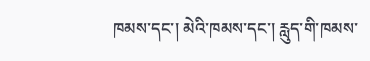ཁམས་དང་། མེའི་ཁམས་དང་། རླུད་གི་ཁམས་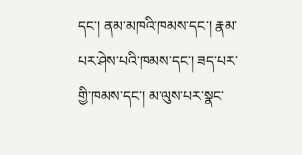དང་། ནམ་མཁའི་ཁམས་དང་། རྣམ་པར་ཤེས་པའི་ཁམས་དང་། ཟད་པར་གྱི་ཁམས་དང་། མ་ལུས་པར་སྣང་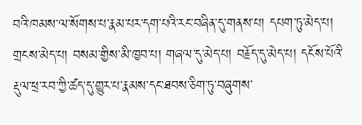བའི་ཁམས་ལ་སོགས་པ་རྣམ་པར་དག་པའི་རང་བཞིན་དུ་གནས་པ། དཔག་ཏུ་མེད་པ། གྲངས་མེད་པ། བསམ་གྱིས་མི་ཁྱབ་པ། གཞལ་དུ་མེད་པ། བརྗོད་དུ་མེད་པ། དངོས་པོའི་རྡུལ་ཕྲ་རབ་ཀྱི་ཚད་དུ་གྱུར་པ་རྣམས་དང་ཐབས་ཅིག་ཏུ་བཞུགས་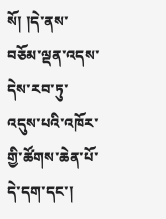སོ། །དེ་ནས་བཅོམ་ལྡན་འདས་དེས་རབ་ཏུ་འདུས་པའི་འཁོར་གྱི་ཚོགས་ཆེན་པོ་དེ་དག་དང་།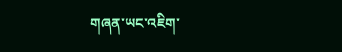གཞན་ཡང་འཇིག་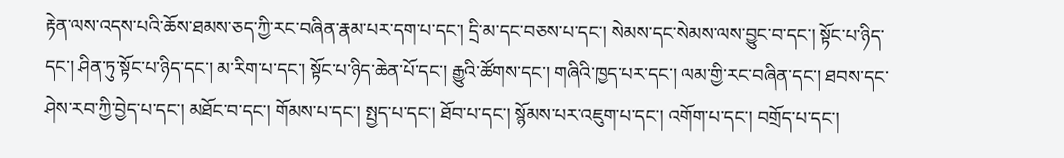རྟེན་ལས་འདས་པའི་ཆོས་ཐམས་ཅད་ཀྱི་རང་བཞིན་རྣམ་པར་དག་པ་དང་། དྲི་མ་དང་བཅས་པ་དང་། སེམས་དང་སེམས་ལས་བྱུང་བ་དང་། སྟོང་པ་ཉིད་དང་། ཤིན་ཏུ་སྟོང་པ་ཉིད་དང་། མ་རིག་པ་དང་། སྟོང་པ་ཉིད་ཆེན་པོ་དང་། རྒྱུའི་ཚོགས་དང་། གཞིའི་ཁྱད་པར་དང་། ལམ་གྱི་རང་བཞིན་དང་། ཐབས་དང་ཤེས་རབ་ཀྱི་བྱེད་པ་དང་། མཐོང་བ་དང་། གོམས་པ་དང་། སྤྱད་པ་དང་། ཐོབ་པ་དང་། སྙོམས་པར་འཇུག་པ་དང་། འགོག་པ་དང་། བགྲོད་པ་དང་།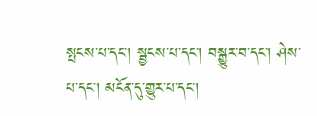སྤངས་པ་དང་། སྦྱངས་པ་དང་། བསྒྱུར་བ་དང་། ཤེས་པ་དང་། མངོན་དུ་གྱུར་པ་དང་།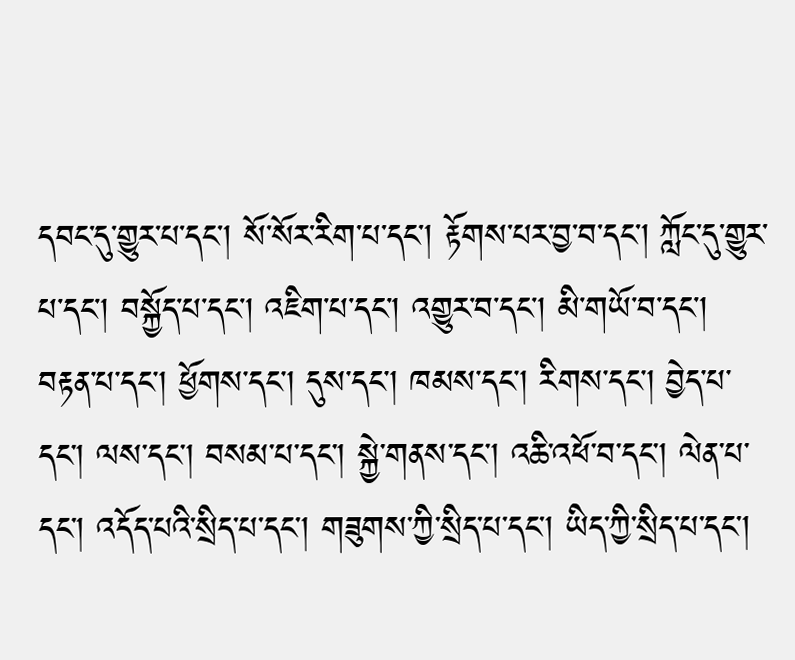དབང་དུ་གྱུར་པ་དང་། སོ་སོར་རིག་པ་དང་། རྟོགས་པར་བྱ་བ་དང་། ཀློང་དུ་གྱུར་པ་དང་། བསྐྱོད་པ་དང་། འཇིག་པ་དང་། འགྱུར་བ་དང་། མི་གཡོ་བ་དང་། བརྟན་པ་དང་། ཕྱོགས་དང་། དུས་དང་། ཁམས་དང་། རིགས་དང་། བྱེད་པ་དང་། ལས་དང་། བསམ་པ་དང་། སྐྱེ་གནས་དང་། འཆི་འཕོ་བ་དང་། ལེན་པ་དང་། འདོད་པའི་སྲིད་པ་དང་། གཟུགས་ཀྱི་སྲིད་པ་དང་། ཡིད་ཀྱི་སྲིད་པ་དང་།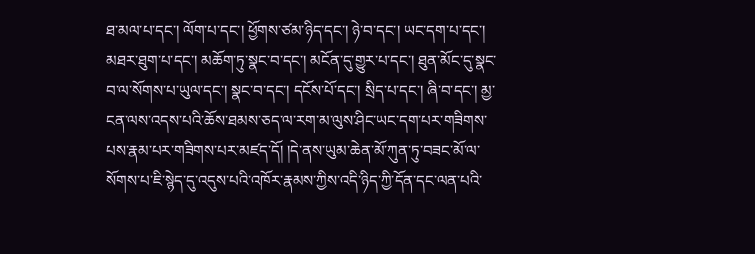ཐ་མལ་པ་དང་། ལོག་པ་དང་། ཕྱོགས་ཙམ་ཉིད་དང་། ཉེ་བ་དང་། ཡང་དག་པ་དང་། མཐར་ཐུག་པ་དང་། མཆོག་ཏུ་སྣང་བ་དང་། མངོན་དུ་གྱུར་པ་དང་། ཐུན་མོང་དུ་སྣང་བ་ལ་སོགས་པ་ཡུལ་དང་། སྣང་བ་དང་། དངོས་པོ་དང་། སྲིད་པ་དང་། ཞི་བ་དང་། མྱ་ངན་ལས་འདས་པའི་ཆོས་ཐམས་ཅད་ལ་རག་མ་ལུས་ཤིང་ཡང་དག་པར་གཟིགས་པས་རྣམ་པར་གཟིགས་པར་མཛད་དོ། །དེ་ནས་ཡུམ་ཆེན་མོ་ཀུན་ཏུ་བཟང་མོ་ལ་སོགས་པ་ཇི་སྙེད་དུ་འདུས་པའི་འཁོར་རྣམས་ཀྱིས་འདི་ཉིད་ཀྱི་དོན་དང་ལན་པའི་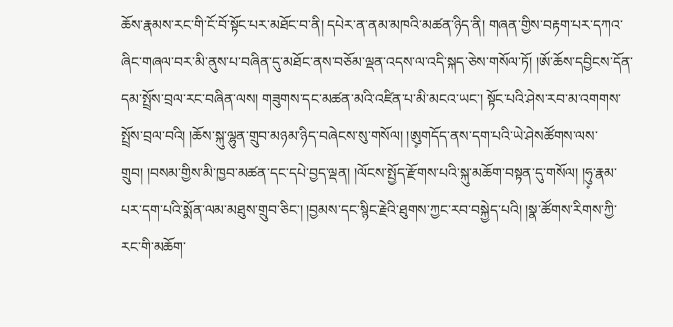ཆོས་རྣམས་རང་གི་ངོ་བོ་སྟོང་པར་མཐོང་བ་ནི། དཔེར་ན་ནམ་མཁའི་མཚན་ཉིད་ནི། གཞན་གྱིས་བརྟག་པར་དཀའ་ཞིང་གཞལ་བར་མི་ནུས་པ་བཞིན་དུ་མཐོང་ནས་བཅོམ་ལྡན་འདས་ལ་འདི་སྐད་ཅེས་གསོལ་ཏོ། །ཨོ་ཆོས་དབྱིངས་དོན་དམ་སྤྲོས་བྲལ་རང་བཞིན་ལས། གཟུགས་དང་མཚན་མའི་འཛིན་པ་མི་མངའ་ཡང་། སྟོང་པའི་ཤེས་རབ་མ་འགགས་སྤྲོས་བྲལ་བའི། །ཆོས་སྐུ་ལྷུན་གྲུབ་མཉམ་ཉིད་བཞེངས་སུ་གསོལ། །ཨུ༷གདོད་ནས་དག་པའི་ཡེ་ཤེསཚོགས་ལས་གྲུབ། །བསམ་གྱིས་མི་ཁྱབ་མཚན་དང་དཔེ་བྱད་ལྡན། །ལོངས་སྤྱོད་རྫོགས་པའི་སྐུ་མཆོག་བསྟན་དུ་གསོལ། །ཧུ༷་རྣམ་པར་དག་པའི་སྨོན་ལམ་མཐུས་གྲུབ་ཅིང་། །བྱམས་དང་སྙིང་རྗེའི་ཐུགས་ཀྱང་རབ་བསྐྱེད་པའི། །སྣ་ཚོགས་རིགས་ཀྱི་རང་གི་མཆོག་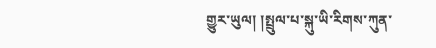གྱུར་ཡུལ། །སྤྲུལ་པ་སྐུ་ཡི་རིགས་ཀུན་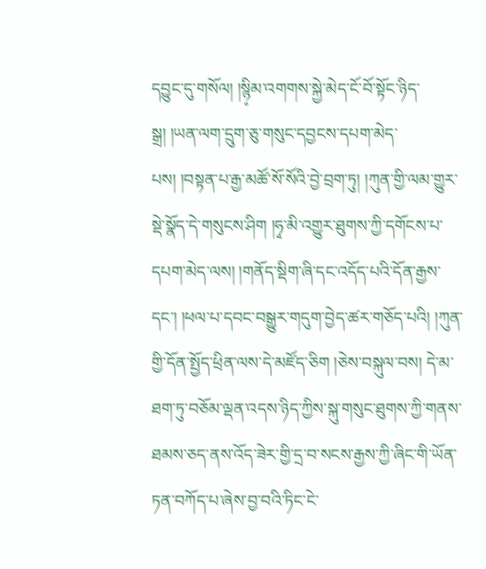དབྱུང་དུ་གསོལ། །སྙི༷མ་འགགས་སྐྱེ་མེད་ངོ་བོ་སྟོང་ཉིད་སྒྲ། །ཡན་ལག་དྲུག་ཅུ་གསུང་དབྱངས་དཔག་མེད་པས། །བསྟན་པ་རྒྱ་མཚོ་སོ་སོའི་བྱེ་བྲག་ཏུ། །ཀུན་གྱི་ལམ་གྱུར་སྡེ་སྣོད་དེ་གསུངས་ཤིག །ཧྭ་མི་འགྱུར་ཐུགས་ཀྱི་དགོངས་པ་དཔག་མེད་ལས། །གནོད་སྡིག་ཞི་དང་འདོད་པའི་དོན་རྒྱས་དང་། །ཕལ་པ་དབང་བསྒྱུར་གདུག་བྱེད་ཚར་གཅོད་པའི། །ཀུན་གྱི་དོན་སྤྱོད་ཕྲིན་ལས་དེ་མཛོད་ཅིག །ཅེས་བསྐུལ་བས། དེ་མ་ཐག་ཏུ་བཅོམ་ལྡན་འདས་ཉིད་ཀྱིས་སྐུ་གསུང་ཐུགས་ཀྱི་གནས་ཐམས་ཅད་ནས་འོད་ཟེར་གྱི་དྲ་བ་སངས་རྒྱས་ཀྱི་ཞིང་གི་ཡོན་ཏན་བཀོད་པ་ཞེས་བྱ་བའི་ཏིང་ངེ་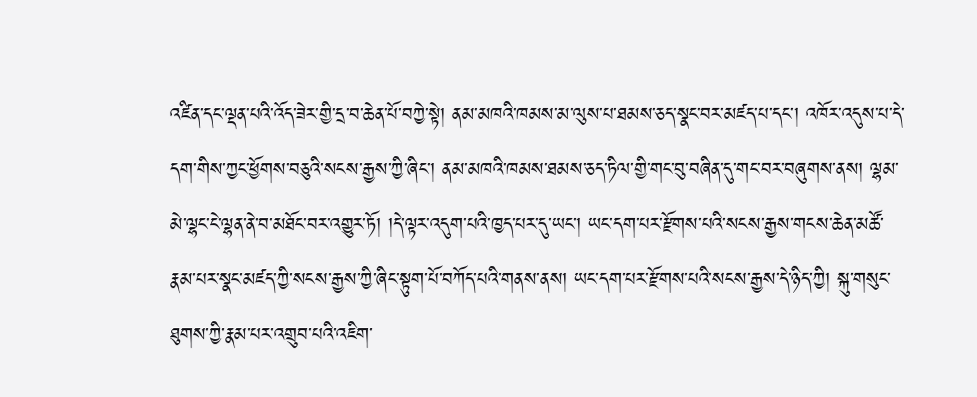འཛིན་དང་ལྡན་པའི་འོད་ཟེར་གྱི་དྲ་བ་ཆེན་པོ་བཀྱེ་སྟེ། ནམ་མཁའི་ཁམས་མ་ལུས་པ་ཐམས་ཅད་སྣང་བར་མཛད་པ་དང་། འཁོར་འདུས་པ་དེ་དག་གིས་ཀྱང་ཕྱོགས་བཅུའི་སངས་རྒྱས་ཀྱི་ཞིང་། ནམ་མཁའི་ཁམས་ཐམས་ཅད་ཏིལ་གྱི་གང་བུ་བཞིན་དུ་གང་བར་བཞུགས་ནས། ལྷམ་མེ་ལྷང་ངེ་ལྷན་ནེ་བ་མཐོང་བར་འགྱུར་ཏོ། །དེ་ལྟར་འདུག་པའི་ཁྱད་པར་དུ་ཡང་། ཡང་དག་པར་རྫོགས་པའི་སངས་རྒྱས་གངས་ཆེན་མཚོ་རྣམ་པར་སྣང་མཛད་ཀྱི་སངས་རྒྱས་ཀྱི་ཞིང་སྟུག་པོ་བཀོད་པའི་གནས་ནས། ཡང་དག་པར་རྫོགས་པའི་སངས་རྒྱས་དེ་ཉིད་ཀྱི། སྐུ་གསུང་ཐུགས་ཀྱི་རྣམ་པར་འགྲུབ་པའི་འཇིག་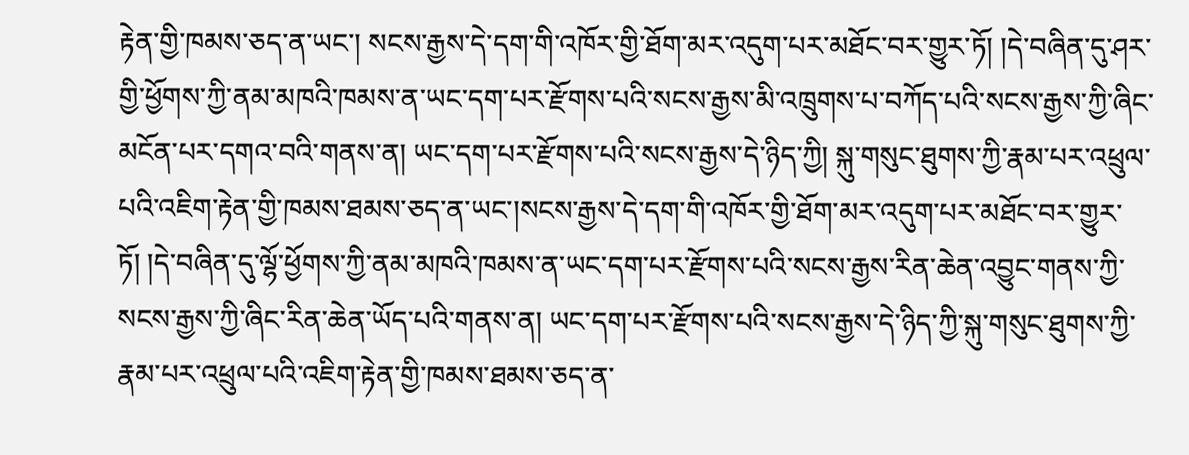རྟེན་གྱི་ཁམས་ཅད་ན་ཡང་། སངས་རྒྱས་དེ་དག་གི་འཁོར་གྱི་ཐོག་མར་འདུག་པར་མཐོང་བར་གྱུར་ཏོ། །དེ་བཞིན་དུ་ཤར་གྱི་ཕྱོགས་ཀྱི་ནམ་མཁའི་ཁམས་ན་ཡང་དག་པར་རྫོགས་པའི་སངས་རྒྱས་མི་འཁྲུགས་པ་བཀོད་པའི་སངས་རྒྱས་ཀྱི་ཞིང་མངོན་པར་དགའ་བའི་གནས་ན། ཡང་དག་པར་རྫོགས་པའི་སངས་རྒྱས་དེ་ཉིད་ཀྱི། སྐུ་གསུང་ཐུགས་ཀྱི་རྣམ་པར་འཕྲུལ་པའི་འཇིག་རྟེན་གྱི་ཁམས་ཐམས་ཅད་ན་ཡང་།སངས་རྒྱས་དེ་དག་གི་འཁོར་གྱི་ཐོག་མར་འདུག་པར་མཐོང་བར་གྱུར་ཏོ། །དེ་བཞིན་དུ་ལྷོ་ཕྱོགས་ཀྱི་ནམ་མཁའི་ཁམས་ན་ཡང་དག་པར་རྫོགས་པའི་སངས་རྒྱས་རིན་ཆེན་འབྱུང་གནས་ཀྱི་སངས་རྒྱས་ཀྱི་ཞིང་རིན་ཆེན་ཡོད་པའི་གནས་ན། ཡང་དག་པར་རྫོགས་པའི་སངས་རྒྱས་དེ་ཉིད་ཀྱི་སྐུ་གསུང་ཐུགས་ཀྱི་རྣམ་པར་འཕྲུལ་པའི་འཇིག་རྟེན་གྱི་ཁམས་ཐམས་ཅད་ན་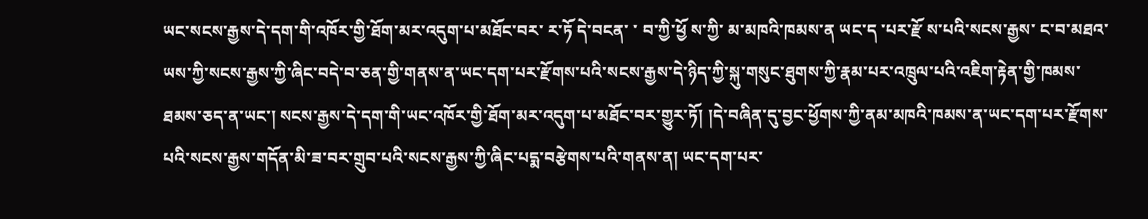ཡང་སངས་རྒྱས་དེ་དག་གི་འཁོར་གྱི་ཐོག་མར་འདུག་པ་མཐོང་བར་ ར་ཏོ དེ་བངན་ ་ བ་ཀྱི་ཕྱོ ས་ཀྱི་ མ་མཁའི་ཁམས་ན ཡང་ད ་པར་རྫོ ས་པའི་སངས་རྒྱས་ ང་བ་མཐའ་ཡས་ཀྱི་སངས་རྒྱས་ཀྱི་ཞིང་བདེ་བ་ཅན་གྱི་གནས་ན་ཡང་དག་པར་རྫོགས་པའི་སངས་རྒྱས་དེ་ཉིད་ཀྱི་སྐུ་གསུང་ཐུགས་ཀྱི་རྣམ་པར་འཁྲུལ་པའི་འཇིག་རྟེན་གྱི་ཁམས་ཐམས་ཅད་ན་ཡང་། སངས་རྒྱས་དེ་དག་གི་ཡང་འཁོར་གྱི་ཐོག་མར་འདུག་པ་མཐོང་བར་གྱུར་ཏོ། །དེ་བཞིན་དུ་བྱང་ཕྱོགས་ཀྱི་ནམ་མཁའི་ཁམས་ན་ཡང་དག་པར་རྫོགས་པའི་སངས་རྒྱས་གདོན་མི་ཟ་བར་གྲུབ་པའི་སངས་རྒྱས་ཀྱི་ཞིང་པདྨ་བརྩེགས་པའི་གནས་ན། ཡང་དག་པར་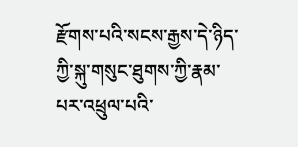རྫོགས་པའི་སངས་རྒྱས་དེ་ཉིད་ཀྱི་སྐུ་གསུང་ཐུགས་ཀྱི་རྣམ་པར་འཕྲུལ་པའི་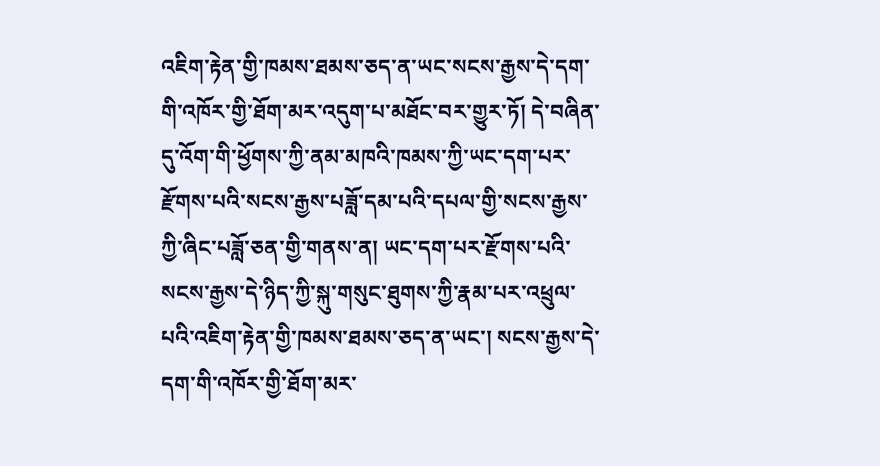འཇིག་རྟེན་གྱི་ཁམས་ཐམས་ཅད་ན་ཡང་སངས་རྒྱས་དེ་དག་གི་འཁོར་གྱི་ཐོག་མར་འདུག་པ་མཐོང་བར་གྱུར་ཏོ། དེ་བཞིན་དུ་འོག་གི་ཕྱོགས་ཀྱི་ནམ་མཁའི་ཁམས་ཀྱི་ཡང་དག་པར་རྫོགས་པའི་སངས་རྒྱས་པཟློ་དམ་པའི་དཔལ་གྱི་སངས་རྒྱས་ཀྱི་ཞིང་པཟློ་ཅན་གྱི་གནས་ན། ཡང་དག་པར་རྫོགས་པའི་སངས་རྒྱས་དེ་ཉིད་ཀྱི་སྐུ་གསུང་ཐུགས་ཀྱི་རྣམ་པར་འཕྲུལ་པའི་འཇིག་རྟེན་གྱི་ཁམས་ཐམས་ཅད་ན་ཡང་། སངས་རྒྱས་དེ་དག་གི་འཁོར་གྱི་ཐོག་མར་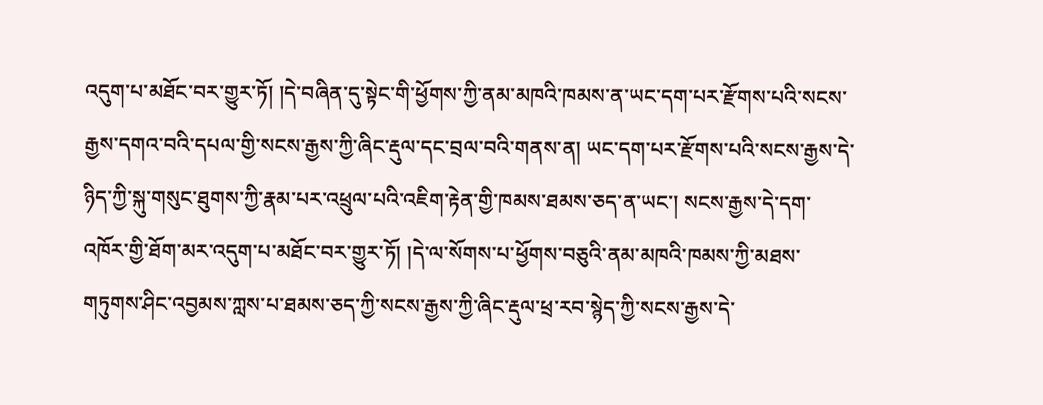འདུག་པ་མཐོང་བར་གྱུར་ཏོ། །དེ་བཞིན་དུ་སྟེང་གི་ཕྱོགས་ཀྱི་ནམ་མཁའི་ཁམས་ན་ཡང་དག་པར་རྫོགས་པའི་སངས་རྒྱས་དགའ་བའི་དཔལ་གྱི་སངས་རྒྱས་ཀྱི་ཞིང་རྡུལ་དང་བྲལ་བའི་གནས་ན། ཡང་དག་པར་རྫོགས་པའི་སངས་རྒྱས་དེ་ཉིད་ཀྱི་སྐུ་གསུང་ཐུགས་ཀྱི་རྣམ་པར་འཕྲུལ་པའི་འཇིག་རྟེན་གྱི་ཁམས་ཐམས་ཅད་ན་ཡང་། སངས་རྒྱས་དེ་དག་འཁོར་གྱི་ཐོག་མར་འདུག་པ་མཐོང་བར་གྱུར་ཏོ། །དེ་ལ་སོགས་པ་ཕྱོགས་བཅུའི་ནམ་མཁའི་ཁམས་ཀྱི་མཐས་གཏུགས་ཤིང་འབྱམས་ཀླས་པ་ཐམས་ཅད་ཀྱི་སངས་རྒྱས་ཀྱི་ཞིང་རྡུལ་ཕྲ་རབ་སྙེད་ཀྱི་སངས་རྒྱས་དེ་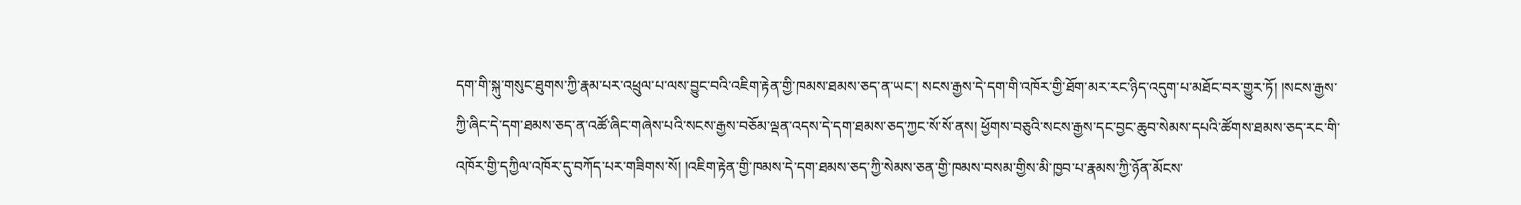དག་གི་སྐུ་གསུང་ཐུགས་ཀྱི་རྣམ་པར་འཕྲུལ་པ་ལས་བྱུང་བའི་འཇིག་རྟེན་གྱི་ཁམས་ཐམས་ཅད་ན་ཡང་། སངས་རྒྱས་དེ་དག་གི་འཁོར་གྱི་ཐོག་མར་རང་ཉིད་འདུག་པ་མཐོང་བར་གྱུར་ཏོ། །སངས་རྒྱས་ཀྱི་ཞིང་དེ་དག་ཐམས་ཅད་ན་འཚོ་ཞིང་གཞེས་པའི་སངས་རྒྱས་བཅོམ་ལྡན་འདས་དེ་དག་ཐམས་ཅད་ཀྱང་སོ་སོ་ནས། ཕྱོགས་བཅུའི་སངས་རྒྱས་དང་བྱང་ཆུབ་སེམས་དཔའི་ཚོགས་ཐམས་ཅད་རང་གི་འཁོར་གྱི་དཀྱིལ་འཁོར་དུ་བཀོད་པར་གཟིགས་སོ། །འཇིག་རྟེན་གྱི་ཁམས་དེ་དག་ཐམས་ཅད་ཀྱི་སེམས་ཅན་གྱི་ཁམས་བསམ་གྱིས་མི་ཁྱབ་པ་རྣམས་ཀྱི་ཉོན་མོངས་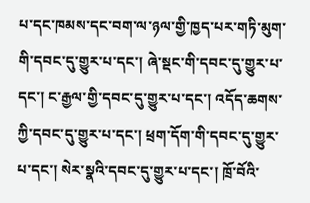པ་དང་ཁམས་དང་བག་ལ་ཉལ་གྱི་ཁྱད་པར་གཏི་མུག་གི་དབང་དུ་གྱུར་པ་དང་། ཞེ་སྡང་གི་དབང་དུ་གྱུར་པ་དང་། ང་རྒྱལ་གྱི་དབང་དུ་གྱུར་པ་དང་། འདོད་ཆགས་ཀྱི་དབང་དུ་གྱུར་པ་དང་། ཕྲག་དོག་གི་དབང་དུ་གྱུར་པ་དང་། སེར་སྣའི་དབང་དུ་གྱུར་པ་དང་། ཁྲོ་བོའི་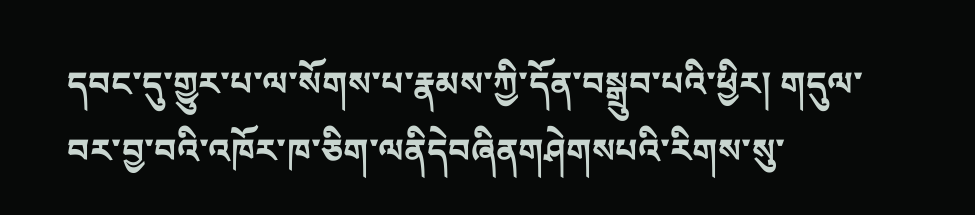དབང་དུ་གྱུར་པ་ལ་སོགས་པ་རྣམས་ཀྱི་དོན་བསྒྲུབ་པའི་ཕྱིར། གདུལ་བར་བྱ་བའི་འཁོར་ཁ་ཅིག་ལནིདེབཞིནགཤེགསཔའི་རིགས་སུ་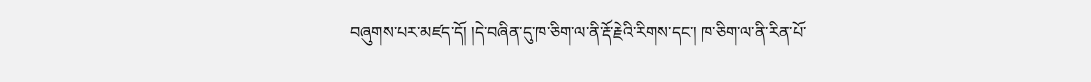བཞུགས་པར་མཛད་དོ། །དེ་བཞིན་དུ་ཁ་ཅིག་ལ་ནི་རྡོ་རྗེའི་རིགས་དང་། ཁ་ཅིག་ལ་ནི་རིན་པོ་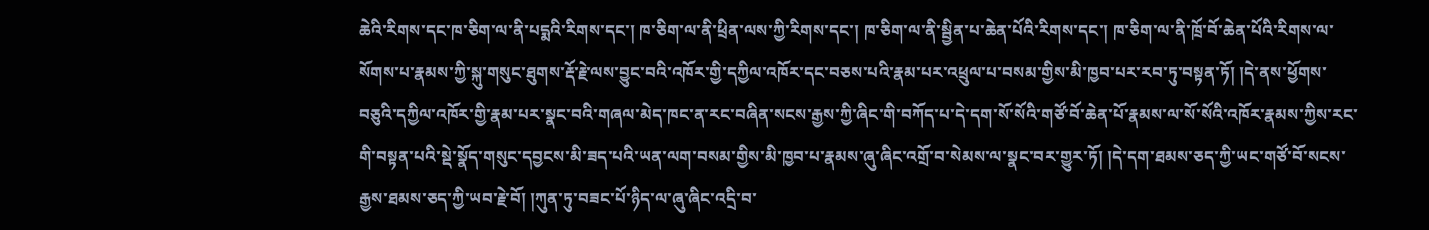ཆེའི་རིགས་དང་ཁ་ཅིག་ལ་ནི་པདྨའི་རིགས་དང་། ཁ་ཅིག་ལ་ནི་ཕྲིན་ལས་ཀྱི་རིགས་དང་། ཁ་ཅིག་ལ་ནི་སྦྱིན་པ་ཆེན་པོའི་རིགས་དང་། ཁ་ཅིག་ལ་ནི་ཁྲོ་བོ་ཆེན་པོའི་རིགས་ལ་སོགས་པ་རྣམས་ཀྱི་སྐུ་གསུང་ཐུགས་རྡོ་རྗེ་ལས་བྱུང་བའི་འཁོར་གྱི་དཀྱིལ་འཁོར་དང་བཅས་པའི་རྣམ་པར་འཕྲུལ་པ་བསམ་གྱིས་མི་ཁྱབ་པར་རབ་ཏུ་བསྟན་ཏོ། །དེ་ནས་ཕྱོགས་བཅུའི་དཀྱིལ་འཁོར་གྱི་རྣམ་པར་སྣང་བའི་གཞལ་མེད་ཁང་ན་རང་བཞིན་སངས་རྒྱས་ཀྱི་ཞིང་གི་བཀོད་པ་དེ་དག་སོ་སོའི་གཙོ་བོ་ཆེན་པོ་རྣམས་ལ་སོ་སོའི་འཁོར་རྣམས་ཀྱིས་རང་གི་བསྟན་པའི་སྡེ་སྣོད་གསུང་དབྱངས་མི་ཟད་པའི་ཡན་ལག་བསམ་གྱིས་མི་ཁྱབ་པ་རྣམས་ཞུ་ཞིང་འགྲོ་བ་སེམས་ལ་སྣང་བར་གྱུར་ཏོ། །དེ་དག་ཐམས་ཅད་ཀྱི་ཡང་གཙོ་བོ་སངས་རྒྱས་ཐམས་ཅད་ཀྱི་ཡབ་རྗེ་བོ། །ཀུན་ཏུ་བཟང་པོ་ཉིད་ལ་ཞུ་ཞིང་འདྲི་བ་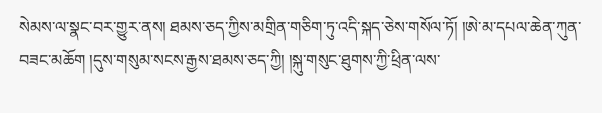སེམས་ལ་སྣང་བར་གྱུར་ནས། ཐམས་ཅད་ཀྱིས་མགྲིན་གཅིག་ཏུ་འདི་སྐད་ཅེས་གསོལ་ཏོ། །ཨེ་མ་དཔལ་ཆེན་ཀུན་བཟང་མཆོག །དུས་གསུམ་སངས་རྒྱས་ཐམས་ཅད་ཀྱི། །སྐུ་གསུང་ཐུགས་ཀྱི་ཕྲིན་ལས་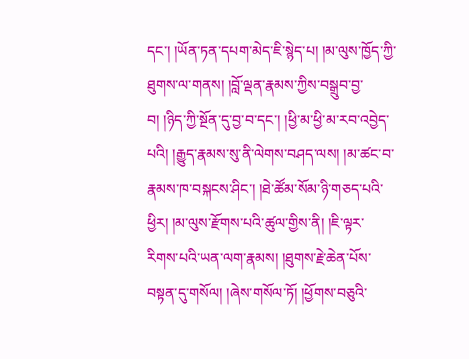དང་། །ཡོན་ཏན་དཔག་མེད་ཇི་སྙེད་པ། །མ་ལུས་ཁྱོད་ཀྱི་ཐུགས་ལ་གནས། །བློ་ལྡན་རྣམས་ཀྱིས་བསྒྲུབ་བྱ་བ། །ཉིད་ཀྱི་སྔོན་དུ་བྱ་བ་དང་། །ཕྱི་མ་ཕྱི་མ་རབ་འབྱེད་པའི། །རྒྱུད་རྣམས་སུ་ནི་ལེགས་བཤད་ལས། །མ་ཚང་བ་རྣམས་ཁ་བསྐངས་ཤིང་། །ཐེ་ཚོམ་སོམ་ཉི་གཅད་པའི་ཕྱིར། །མ་ལུས་རྫོགས་པའི་ཚུལ་གྱིས་ནི། །ཇི་ལྟར་རིགས་པའི་ཡན་ལག་རྣམས། །ཐུགས་རྗེ་ཆེན་པོས་བསྟན་དུ་གསོལ། །ཞེས་གསོལ་ཏོ། །ཕྱོགས་བཅུའི་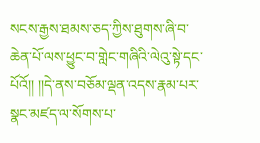སངས་རྒྱས་ཐམས་ཅད་ཀྱིས་ཐུགས་ཞི་བ་ཆེན་པོ་ལས་ཕྱུང་བ་གླེང་གཞིའི་ལེའུ་སྟེ་དང་པོའོ།། །།དེ་ནས་བཅོམ་ལྡན་འདས་རྣམ་པར་སྣང་མཛད་ལ་སོགས་པ་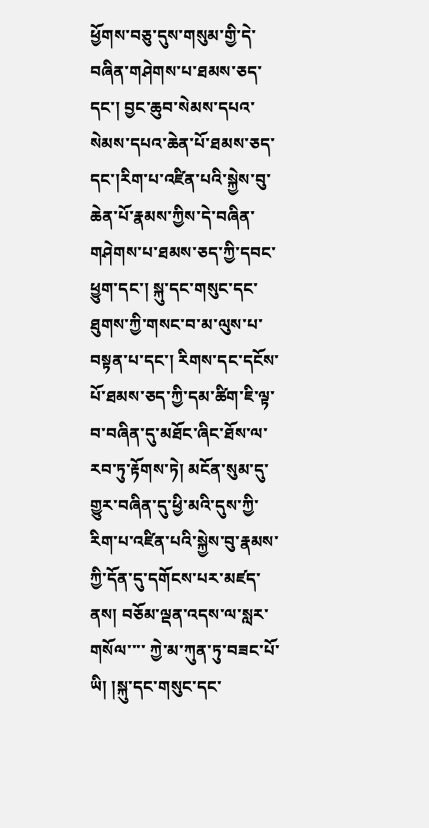ཕྱོགས་བཅུ་དུས་གསུམ་གྱི་དེ་བཞིན་གཤེགས་པ་ཐམས་ཅད་དང་། བྱང་ཆུབ་སེམས་དཔའ་སེམས་དཔའ་ཆེན་པོ་ཐམས་ཅད་དང་།རིག་པ་འཛིན་པའི་སྐྱེས་བུ་ཆེན་པོ་རྣམས་ཀྱིས་དེ་བཞིན་གཤེགས་པ་ཐམས་ཅད་ཀྱི་དབང་ཕྱུག་དང་། སྐུ་དང་གསུང་དང་ཐུགས་ཀྱི་གསང་བ་མ་ལུས་པ་བསྟན་པ་དང་། རིགས་དང་དངོས་པོ་ཐམས་ཅད་ཀྱི་དམ་ཚིག་ཇི་ལྟ་བ་བཞིན་དུ་མཐོང་ཞིང་ཐོས་ལ་རབ་ཏུ་རྟོགས་ཏེ། མངོན་སུམ་དུ་གྱུར་བཞིན་དུ་ཕྱི་མའི་དུས་ཀྱི་རིག་པ་འཛིན་པའི་སྐྱེས་བུ་རྣམས་ཀྱི་དོན་དུ་དགོངས་པར་མཛད་ནས། བཅོམ་ལྡན་འདས་ལ་སླར་གསོལ་་་་ ཀྱེ་མ་ཀུན་ཏུ་བཟང་པོ་ཡི། །སྐུ་དང་གསུང་དང་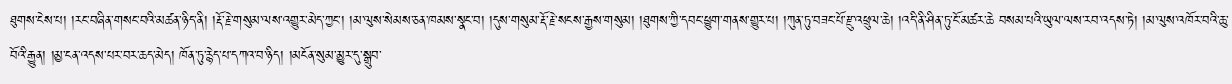ཐུགས་ངེས་པ། །རང་བཞིན་གསང་བའི་མཚན་ཉིད་ནི། །རྡོ་རྗེ་གསུམ་ལས་འགྱུར་མེད་ཀྱང་། །མ་ལུས་སེམས་ཅན་ཁམས་སྣང་བ། །དུས་གསུམ་རྡོ་རྗེ་སངས་རྒྱས་གསུམ། །ཐུགས་ཀྱི་དབང་ཕྱུག་གནས་གྱུར་པ། །ཀུན་ཏུ་བཟང་པོ་རྫུ་འཕྲུལ་ཆེ། །འདི་ནི་ཤིན་ཏུ་ངོ་མཚར་ཆེ བསམ་པའི་ཡུལ་ལས་རབ་འདས་ཏེ། །མ་ལུས་འཁོར་བའི་ཆུ་བོའི་རྒྱུན། །མྱ་ངན་འདས་པར་བར་ཆད་མེད། ཁོན་ཏུ་རྙེད་པ་དཀའ་བ་ཉིད། །མངོན་སུམ་མྱུར་དུ་སྒྲུབ་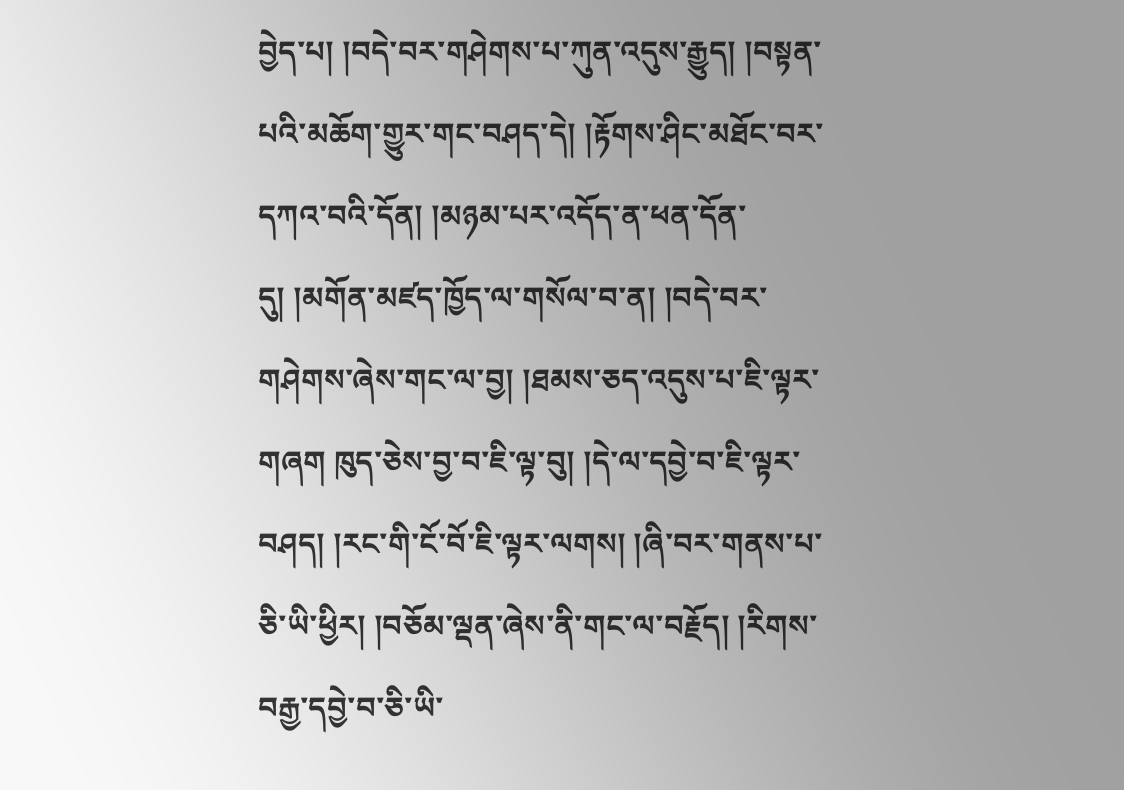བྱེད་པ། །བདེ་བར་གཤེགས་པ་ཀུན་འདུས་རྒྱུད། །བསྟན་པའི་མཆོག་གྱུར་གང་བཤད་དེ། །རྟོགས་ཤིང་མཐོང་བར་དཀའ་བའི་དོན། །མཉམ་པར་འདོད་ན་ཕན་དོན་དུ། །མགོན་མཛད་ཁྱོད་ལ་གསོལ་བ་ན། །བདེ་བར་གཤེགས་ཞེས་གང་ལ་བྱ། །ཐམས་ཅད་འདུས་པ་ཇི་ལྟར་གཞག ཁུད་ཅེས་བྱ་བ་ཇི་ལྟ་བུ། །དེ་ལ་དབྱེ་བ་ཇི་ལྟར་བཤད། །རང་གི་ངོ་བོ་ཇི་ལྟར་ལགས། །ཞི་བར་གནས་པ་ཅི་ཡི་ཕྱིར། །བཅོམ་ལྡན་ཞེས་ནི་གང་ལ་བརྗོད། །རིགས་བརྒྱ་དབྱེ་བ་ཅི་ཡི་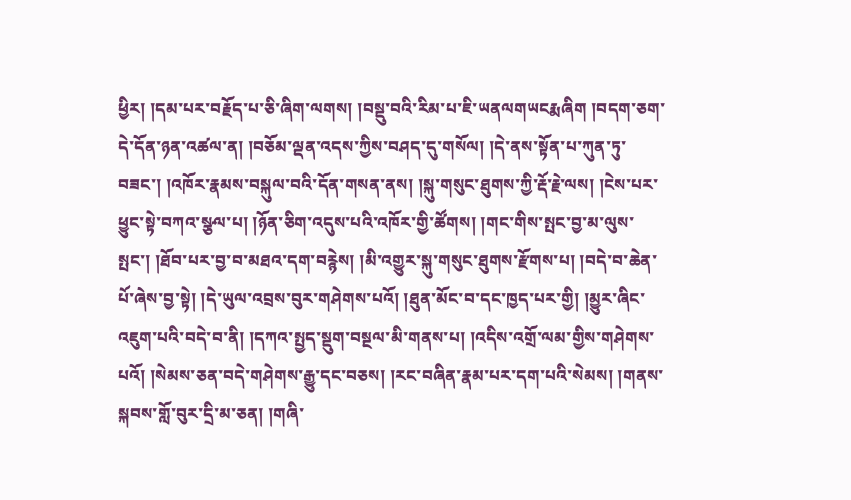ཕྱིར། །དམ་པར་བརྗོད་པ་ཅི་ཞིག་ལགས། །བསྡུ་བའི་རིམ་པ་ཇི་ཡནལགཡངརྨཞིག །བདག་ཅག་དེ་དོན་ཉན་འཚལ་ན། །བཅོམ་ལྡན་འདས་ཀྱིས་བཤད་དུ་གསོལ། །དེ་ནས་སྟོན་པ་ཀུན་ཏུ་བཟང་། །འཁོར་རྣམས་བསྐུལ་བའི་དོན་གསན་ནས། །སྐུ་གསུང་ཐུགས་ཀྱི་རྡོ་རྗེ་ལས། །ངེས་པར་ཕྱུང་སྟེ་བཀའ་སྩལ་པ། །ཉོན་ཅིག་འདུས་པའི་འཁོར་གྱི་ཚོགས། །གང་གིས་སྤང་བྱ་མ་ལུས་སྤང་། །ཐོབ་པར་བྱ་བ་མཐའ་དག་བརྙེས། །མི་འགྱུར་སྐུ་གསུང་ཐུགས་རྫོགས་པ། །བདེ་བ་ཆེན་པོ་ཞེས་བྱ་སྟེ། །དེ་ཡུལ་འབྲས་བུར་གཤེགས་པའོ། །ཐུན་མོང་བ་དང་ཁྱད་པར་གྱི། །མྱུར་ཞིང་འཇུག་པའི་བདེ་བ་ནི། །དཀའ་སྤྱད་སྡུག་བསྔལ་མི་གནས་པ། །འདིས་འགྲོ་ལམ་གྱིས་གཤེགས་པའོ། །སེམས་ཅན་བདེ་གཤེགས་རྒྱུ་དང་བཅས། །རང་བཞིན་རྣམ་པར་དག་པའི་སེམས། །གནས་སྐབས་གློ་བུར་དྲི་མ་ཅན། །གཞི་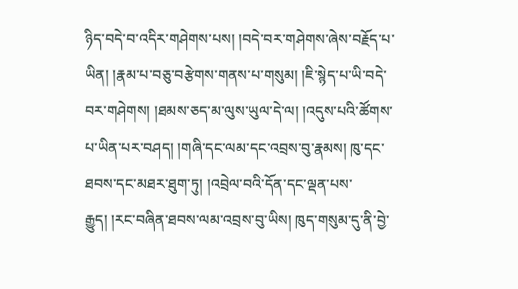ཉིད་བདེ་བ་འདིར་གཤེགས་པས། །བདེ་བར་གཤེགས་ཞེས་བརྗོད་པ་ཡིན། །རྣམ་པ་བཅུ་བརྩེགས་གནས་པ་གསུམ། །ཇི་སྙེད་པ་ཡི་བདེ་བར་གཤེགས། །ཐམས་ཅད་མ་ལུས་ཡུལ་དེ་ལ། །འདུས་པའི་ཚོགས་པ་ཡིན་པར་བཤད། །གཞི་དང་ལམ་དང་འབྲས་བུ་རྣམས། ཁུ་དང་ཐབས་དང་མཐར་ཐུག་ཏུ། །འབྲེལ་བའི་དོན་དང་ལྡན་པས་རྒྱུད། །རང་བཞིན་ཐབས་ལམ་འབྲས་བུ་ཡིས། ཁུད་གསུམ་དུ་ནི་བྱེ་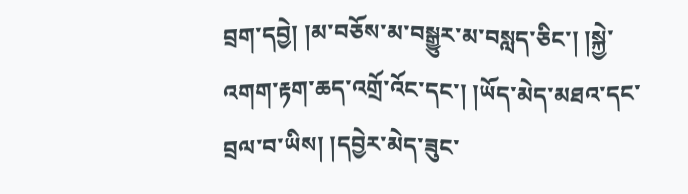བྲག་དབྱེ། །མ་བཅོས་མ་བསྒྱུར་མ་བསླད་ཅིང་། །སྐྱེ་འགག་རྟག་ཆད་འགྲོ་འོང་དང་། །ཡོད་མེད་མཐའ་དང་བྲལ་བ་ཡིས། །དབྱེར་མེད་ཟུང་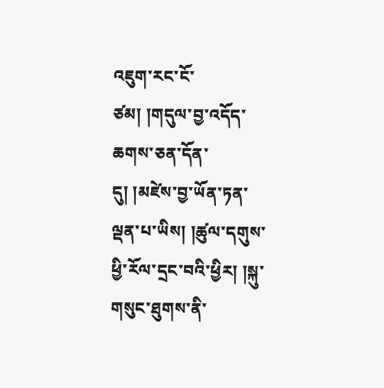འཇུག་རང་ངོ་ཙམ། །གདུལ་བྱ་འདོད་ཆགས་ཅན་དོན་དུ། །མཛེས་བྱ་ཡོན་ཏན་ལྡན་པ་ཡིས། །ཚུལ་དགུས་ཕྱི་རོལ་དྲང་བའི་ཕྱིར། །སྐུ་གསུང་ཐུགས་ནི་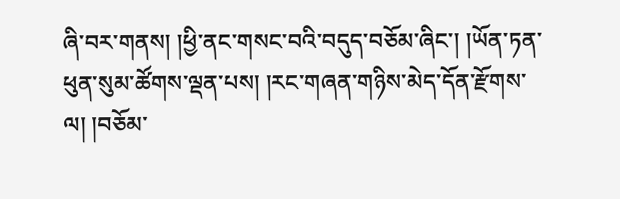ཞི་བར་གནས། །ཕྱི་ནང་གསང་བའི་བདུད་བཅོམ་ཞིང་། །ཡོན་ཏན་ཕུན་སུམ་ཚོགས་ལྡན་པས། །རང་གཞན་གཉིས་མེད་དོན་རྫོགས་ལ། །བཅོམ་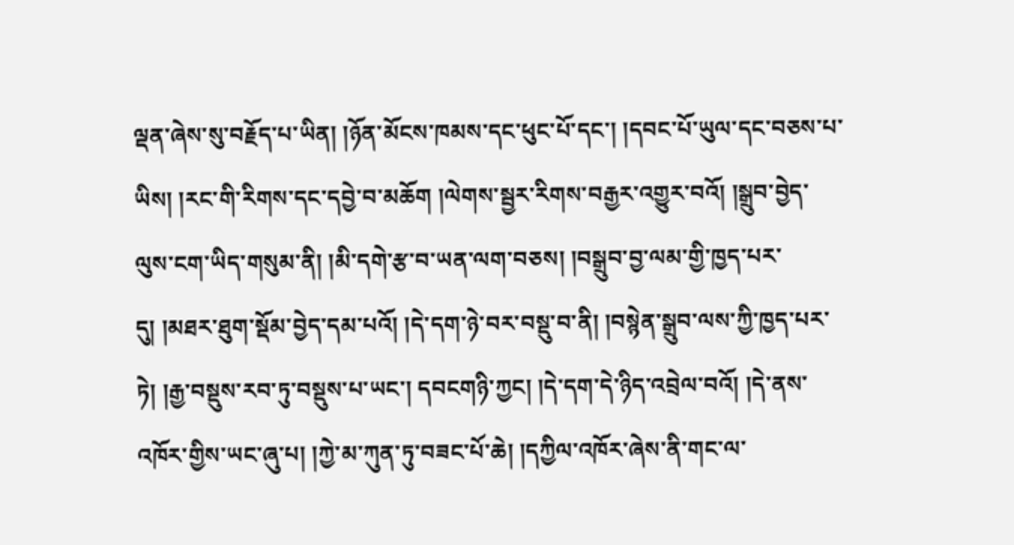ལྡན་ཞེས་སུ་བརྗོད་པ་ཡིན། །ཉོན་མོངས་ཁམས་དང་ཕུང་པོ་དང་། །དབང་པོ་ཡུལ་དང་བཅས་པ་ཡིས། །རང་གི་རིགས་དང་དབྱེ་བ་མཆོག །ལེགས་སྦྱར་རིགས་བརྒྱར་འགྱུར་བའོ། །སྒྲུབ་བྱེད་ལུས་ངག་ཡིད་གསུམ་ནི། །མི་དགེ་རྩ་བ་ཡན་ལག་བཅས། །བསྒྲུབ་བྱ་ལམ་གྱི་ཁྱད་པར་དུ། །མཐར་ཐུག་སྡོམ་བྱེད་དམ་པའོ། །དེ་དག་ཉེ་བར་བསྡུ་བ་ནི། །བསྙེན་སྒྲུབ་ལས་ཀྱི་ཁྱད་པར་ཏེ། །རྒྱ་བསྡུས་རབ་ཏུ་བསྡུས་པ་ཡང་། དབངགཉི་ཀྱང། །དེ་དག་དེ་ཉིད་འབྲེལ་བའོ། །དེ་ནས་འཁོར་གྱིས་ཡང་ཞུ་པ། །ཀྱེ་མ་ཀུན་ཏུ་བཟང་པོ་ཆེ། །དཀྱིལ་འཁོར་ཞེས་ནི་གང་ལ་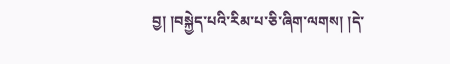བྱ། །བསྐྱེད་པའི་རིམ་པ་ཅི་ཞིག་ལགས། །དེ་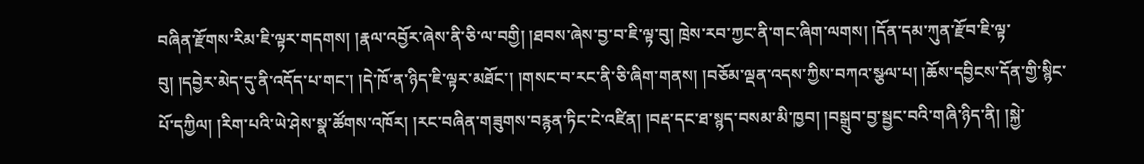བཞིན་རྫོགས་རིམ་ཇི་ལྟར་གདགས། །རྣལ་འབྱོར་ཞེས་ནི་ཅི་ལ་བགྱི། །ཐབས་ཞེས་བྱ་བ་ཇི་ལྟ་བུ། ཁྲེས་རབ་ཀྱང་ནི་གང་ཞིག་ལགས། །དོན་དམ་ཀུན་རྫོབ་ཇི་ལྟ་བུ། །དབྱེར་མེད་དུ་ནི་འདོད་པ་གང་། །དེ་ཁོ་ན་ཉིད་ཇི་ལྟར་མཐོང་། །གསང་བ་རང་ནི་ཅི་ཞིག་གནས། །བཅོམ་ལྡན་འདས་ཀྱིས་བཀའ་སྩལ་པ། །ཆོས་དབྱིངས་དོན་གྱི་སྙིང་པོ་དཀྱིལ། །རིག་པའི་ཡེ་ཤེས་སྣ་ཚོགས་འཁོར། །རང་བཞིན་གཟུགས་བརྙན་ཏིང་ངེ་འཛིན། །བརྡ་དང་ཐ་སྙད་བསམ་མི་ཁྱབ། །བསྒྲུབ་བྱ་སྦྱང་བའི་གཞི་ཉིད་ནི། །སྐྱེ་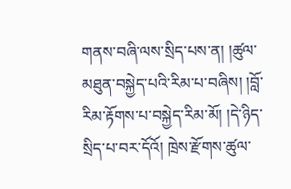གནས་བཞི་ལས་སྲིད་པས་ན། །ཚུལ་མཐུན་བསྐྱེད་པའི་རིམ་པ་བཞིས། །བློ་རིམ་རྟོགས་པ་བསྐྱེད་རིམ་མོ། །དེ་ཉིད་སྲིད་པ་བར་དོའོ། ཁྲེས་རྫོགས་ཚུལ་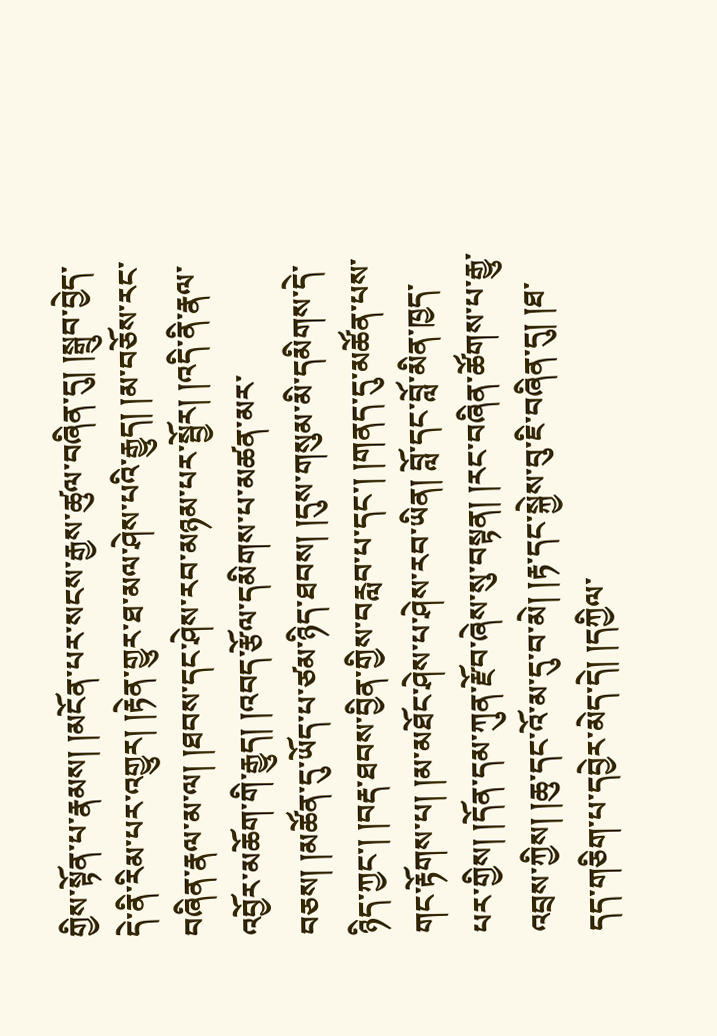གྱིས་སྟོན་པ་རྣམས། །མངོན་པར་སངས་རྒྱས་ཚུལ་བཞིན་དུ། །སྒྲུབ་བྱེད་དེ་ནི་རིམ་པར་འགྱུར། །རྟེན་གྱུར་ཐ་མལ་ཤེས་པའི་རྒྱུད། །མ་བཅོས་རང་བཞིན་རྣལ་མ་ལ། །ཐབས་དང་ཤེས་རབ་མཉམ་པར་སྦྱོར། །འདི་ནི་རྣལ་འབྱོར་མཆོག་གི་རྒྱུད། །འབད་རྩོལ་དམིགས་པ་མཚན་མར་བཅས། །མཚོན་དུ་ཡོད་པ་ཙམ་ཉིད་ཐབས། །དུས་གསུམ་མི་དམིགས་དེ་ཉིད་ཀྱང་། །བརྡ་ཐབས་བྱིན་གྱིས་བརླབ་པ་དང་། །གནད་དུ་མཚོན་པས་གང་རྟོགས་པ། །མ་མཐོང་ཤེས་པ་ཤེས་རབ་ཡིན། བློ་དང་བློ་མིན་ཁྱད་པར་གྱིས། །དོན་དམ་ཀུན་རྫོབ་ཞེས་སུ་བསྟན། །རང་བཞིན་ཚོགས་པ་རྒྱུ་འབྲས་ཀྱིས། །ཆུ་དང་འོ་མ་དུ་བ་མེ། །རྟ་དང་སྐྱེས་བུ་ཇི་བཞིན་དུ། །ཐ་དད་གཅིག་པ་དབྱེར་མེད་དེ། །དཀྱིལ་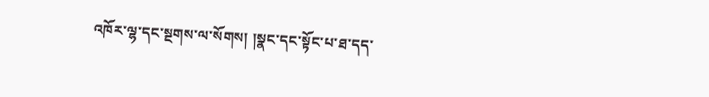འཁོར་ལྷ་དང་སྔགས་ལ་སོགས། །སྣང་དང་སྟོང་པ་ཐ་དད་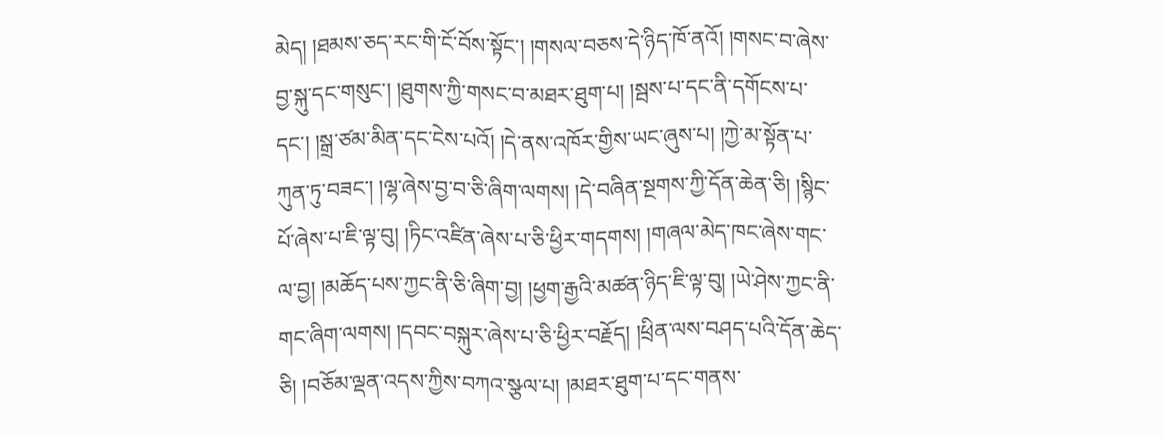མེད། །ཐམས་ཅད་རང་གི་ངོ་བོས་སྟོང་། །གསལ་བཅས་དེ་ཉིད་ཁོ་ནའོ། །གསང་བ་ཞེས་བྱ་སྐུ་དང་གསུང་། །ཐུགས་ཀྱི་གསང་བ་མཐར་ཐུག་པ། །སྦས་པ་དང་ནི་དགོངས་པ་དང་། །སྒྲ་ཙམ་མིན་དང་ངེས་པའོ། །དེ་ནས་འཁོར་གྱིས་ཡང་ཞུས་པ། །ཀྱེ་མ་སྟོན་པ་ཀུན་ཏུ་བཟང་། །ལྷ་ཞེས་བྱ་བ་ཅི་ཞིག་ལགས། །དེ་བཞིན་སྔགས་ཀྱི་དོན་ཆེན་ཅི། །སྙིང་པོ་ཞེས་པ་ཇི་ལྟ་བུ། །ཏིང་འཛིན་ཞེས་པ་ཅི་ཕྱིར་གདགས། །གཞལ་མེད་ཁང་ཞེས་གང་ལ་བྱ། །མཆོད་པས་ཀྱང་ནི་ཅི་ཞིག་བྱ། །ཕྱག་རྒྱའི་མཚན་ཉིད་ཇི་ལྟ་བུ། །ཡེ་ཤེས་ཀྱང་ནི་གང་ཞིག་ལགས། །དབང་བསྐུར་ཞེས་པ་ཅི་ཕྱིར་བརྗོད། །ཕྲིན་ལས་བཤད་པའི་དོན་ཆེད་ཅི། །བཅོམ་ལྡན་འདས་ཀྱིས་བཀའ་སྩལ་པ། །མཐར་ཐུག་པ་དང་གནས་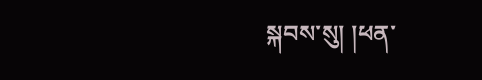སྐབས་སུ། །ཕན་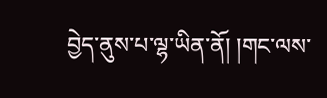བྱེད་ནུས་པ་ལྷ་ཡིན་ནོ། །གང་ལས་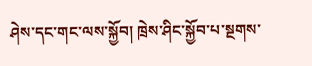ཤེས་དང་གང་ལས་སྐྱོབ། ཁྲེས་ཤིང་སྐྱོབ་པ་སྔགས་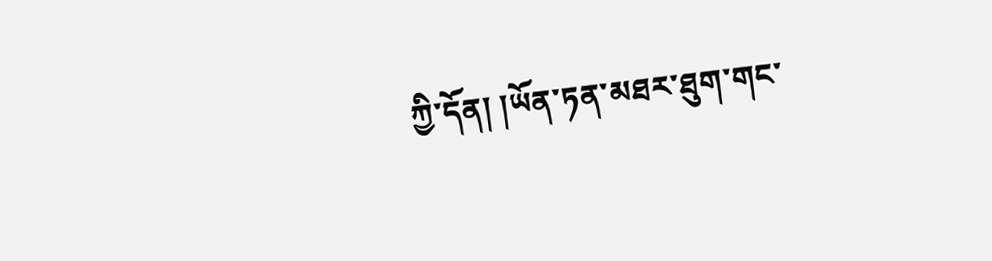ཀྱི་དོན། །ཡོན་ཏན་མཐར་ཐུག་གང་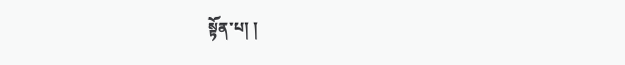སྟོན་པ། །